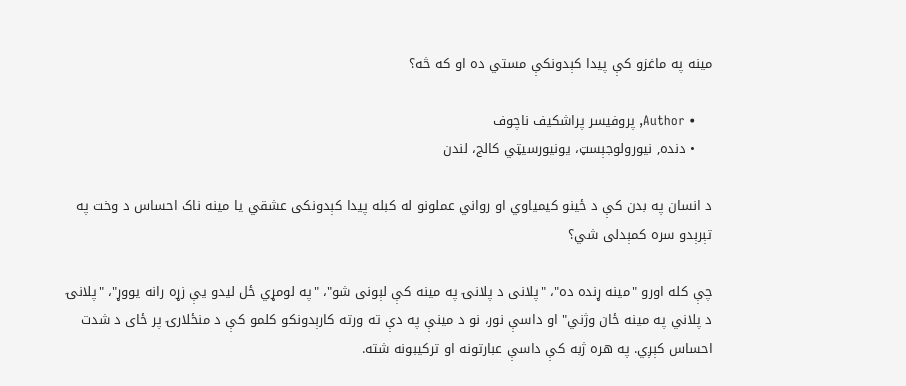مینه په ماغزو کې پیدا کېدونکې مستي ده او که څه؟

    • Author, پروفیسر پراشکيف ناچوف
    • دنده, نیورولوجېسټ، یونيورسیټي کالج، لندن

د انسان په بدن کې د ځينو کيمیاوي او رواني عملونو له کبله پيدا کېدونکی عشقي یا مینه ناک احساس د وخت په تېرېدو سره کمېدلی شي؟

چې کله اورو "مینه ړنده ده"، "پلانی د پلانۍ په مینه کې لېونی شو"، "په لومړي ځل ليدو يې زړه رانه یووړ"، "پلانۍ د پلاني په مینه ځان وژني" او داسې نور، نو د مينې په دې ته ورته کارېدونکو کلمو کې د منځلارۍ پر ځای د شدت احساس کېږي. په هره ژبه کې داسې عبارتونه او ترکیبونه شته.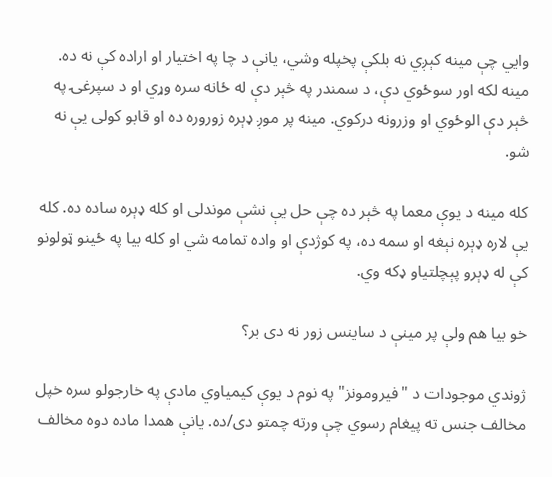وايي چې مینه کېږي نه بلکې پخپله وشي، یانې د چا په اختیار او اراده کې نه ده. مینه لکه اور سوځوي دې، د سمندر په څېر دې له ځانه سره وړي او د سپرغۍ په څېر دې الوځوي او وزرونه درکوي. مینه پر موږ ډېره زوروره ده او قابو کولی یې نه شو.

کله مینه د یوې معما په څېر ده چې حل يې نشې موندلی او کله ډېره ساده ده. کله يې لاره ډېره نېغه او سمه ده، په کوژدې او واده تمامه شي او کله بیا په ځينو ټولونو کې له ډېرو پېچلتیاو ډکه وي.

خو بیا هم ولې پر مينې د ساینس زور نه دی بر؟

ژوندي موجودات د "فيرومونز" په نوم د یوې کيمیاوي مادې په خارجولو سره خپل مخالف جنس ته پيغام رسوي چې ورته چمتو دی/ده. یانې همدا ماده دوه مخالف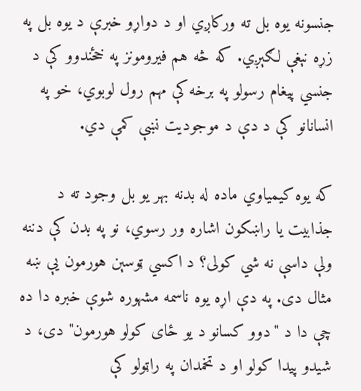جنسونه یوه بل ته ورکاږي او د دواړو خبرې د یوه بل په زړه نېغې لګېږي. که څه هم فيرومونز په خځندوو کې د جنسي پيغام رسولو په برخه کې مهم رول لوبوي، خو په انسانانو کې د دې د موجودیت نښې کمې دي.

که يوه کيمیاوي ماده له بدنه بهر یو بل وجود ته د جذابیت یا راښکون اشاره ور رسوي، نو په بدن کې دننه ولې داسې نه شي کولی؟ د اکسي ټوسېن هورمون يې ښه مثال دی. په دې اړه یوه ناسمه مشهوره شوې خبره دا ده چې دا د "دوو کسانو د یو ځای کولو هورمون" دی، د شيدو پيدا کولو او د تخمدان په راټولو کې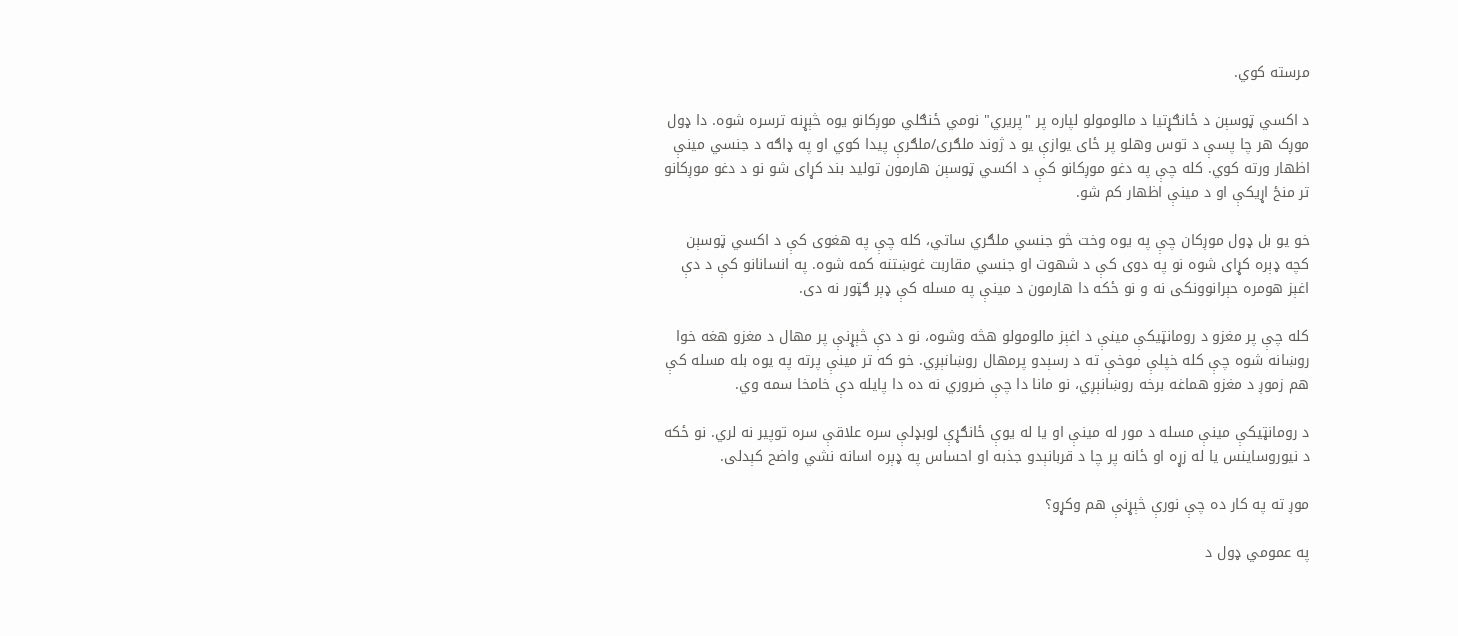مرسته کوي.

د اکسي ټوسېن د ځانګړتیا د مالومولو لپاره پر "پريري" نومي ځنګلي موږکانو یوه څېړنه ترسره شوه. دا ډول موږک هر چا پسې د توس وهلو پر ځای یوازې يو د ژوند ملګری/ملګرې پيدا کوي او په ډاګه د جنسي مینې اظهار ورته کوي. کله چې په دغو موږکانو کې د اکسي ټوسېن هارمون تولید بند کړای شو نو د دغو موږکانو تر منځ اړیکې او د مینې اظهار کم شو.

خو یو بل ډول موږکان چې په یوه وخت څو جنسي ملګري ساتي، کله چې په هغوی کې د اکسي ټوسېن کچه ډېره کړای شوه نو په دوی کې د شهوت او جنسي مقاربت غوښتنه کمه شوه. په انسانانو کې د دې اغېز هومره حېرانوونکی نه و نو ځکه دا هارمون د مینې په مسله کې ډېر ګټور نه دی.

کله چې پر مغزو د رومانټيکې مینې د اغېز مالومولو هڅه وشوه، نو د دې څېړنې پر مهال د مغزو هغه خوا روښانه شوه چې کله خپلې موخې ته د رسېدو پرمهال روښانېږي. خو که تر مينې پرته په یوه بله مسله کې هم زموږ د مغزو هماغه برخه روښانېږي، نو مانا دا چې ضروري نه ده دا پایله دې خامخا سمه وي.

د رومانټيکې مینې مسله د مور له مینې او یا له یوې ځانګړې لوبډلې سره علاقې سره توپير نه لري. نو ځکه د نیوروساینس یا له زړه او ځانه پر چا د قربانېدو جذبه او احساس په ډېره اسانه نشي واضح کېدلی.

موږ ته په کار ده چې نورې څېړنې هم وکړو؟

په عمومي ډول د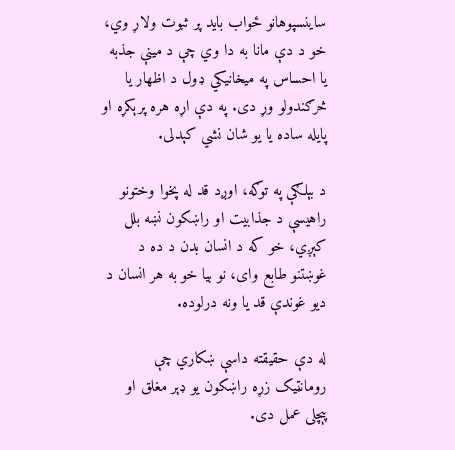ساینسپوهانو ځواب باید پر ثبوت ولاړ وي، خو د دې مانا به دا وي چې د مینې جذبه یا احساس په میخانيکي ډول د اظهار یا څرګندولو وړ دی. په دې اړه هره پرېکړه او پایله ساده یا یو شان نشي کېدلی.

د بېلګې په توګه، اوږد قد له پخوا وختونو راهیسې د جذابیت او راښکون نښه بلل کېږي، خو که د انسان بدن د ده د غوښتنو طابع وای، نو بیا خو به هر انسان د دیو غوندې قد یا ونه درلوده.

له دې حقیقته داسې ښکاري چې رومانټيک زړه راښکون یو ډېر مغلق او پېچلی عمل دی.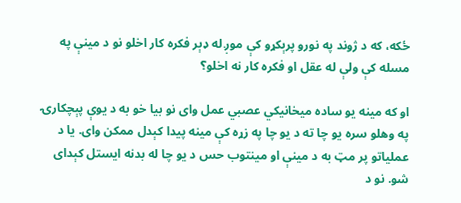ځکه، که د ژوند په نورو پرېکړو کې موږ له ډېر فکره کار اخلو نو د مینې په مسله کې ولې له عقل او فکره کار نه اخلو؟

او که مینه یو ساده میخانیکي عصبي عمل وای نو بیا خو به د یوې پېچکارۍ په وهلو سره یو چا ته د یو چا په زړه کې مينه پيدا کېدل ممکن وای. یا د عملیاتو پر مټ به د مینې او مینتوب حس د یو چا له بدنه ایستل کېدای شو. نو د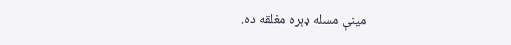مینې مسله ډېره مغلقه ده.